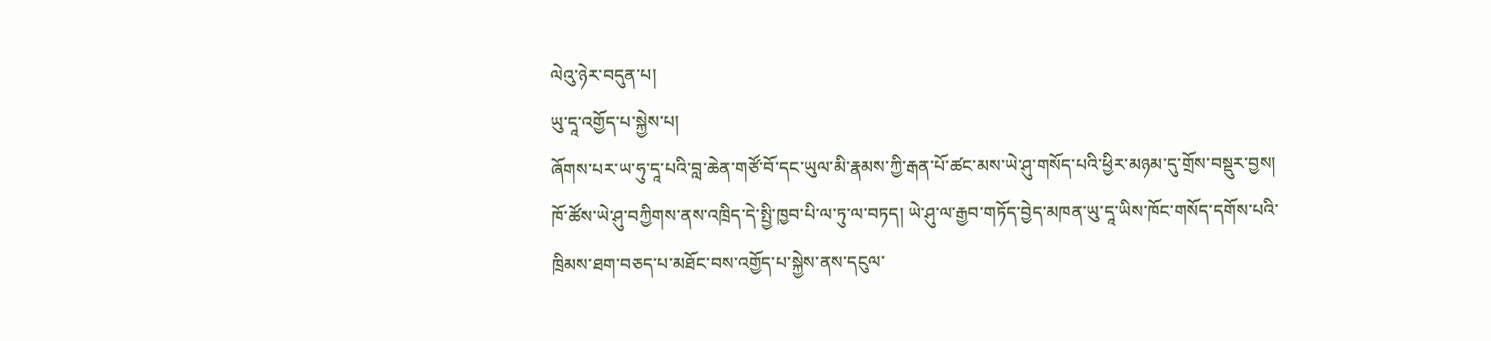ལེའུ་ཉེར་བདུན་པ།
ཡུ་དཱ་འགྱོད་པ་སྐྱེས་པ།
ཞོགས་པར་ཡ་ཧུ་དཱ་པའི་བླ་ཆེན་གཙོ་བོ་དང་ཡུལ་མི་རྣམས་ཀྱི་རྒན་པོ་ཚང་མས་ཡེ་ཤུ་གསོད་པའི་ཕྱིར་མཉམ་དུ་གྲོས་བསྡུར་བྱས། ཁོ་ཚོས་ཡེ་ཤུ་བཀྱིགས་ནས་འཁྲིད་དེ་སྤྱི་ཁྱབ་པི་ལ་ཏུ་ལ་བཏད། ཡེ་ཤུ་ལ་རྒྱབ་གཏོད་བྱེད་མཁན་ཡུ་དཱ་ཡིས་ཁོང་གསོད་དགོས་པའི་ཁྲིམས་ཐག་བཅད་པ་མཐོང་བས་འགྱོད་པ་སྐྱེས་ནས་དངུལ་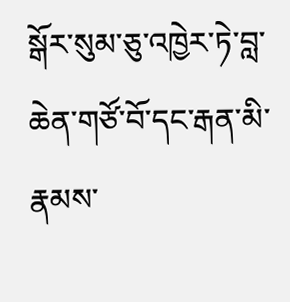སྒོར་སུམ་ཅུ་འཁྱེར་ཏེ་བླ་ཆེན་གཙོ་བོ་དང་རྒན་མི་རྣམས་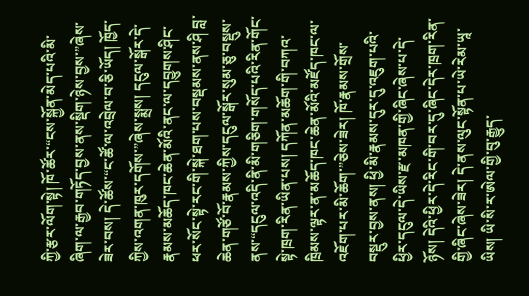ཀྱི་རྩར་ལོག་སྟེ། ཁོ་ཚོར་“ངས་སྐྱོན་མེད་པའི་མི་ཞིག་ལ་རྒྱབ་གཏོད་བྱས་ནས་སྡིག་ཉེས་བྱས་”ཞེས་ཟེར་བས། དེ་ཚོས་“ང་ཚོ་ལ་འབྲེལ་བ་ཅི་ཡོད། ཁྱོད་ཀྱིས་འགན་ཁུར་དགོས་”ཞེས་སྨྲས། དངུལ་སྒོར་དེ་རྣམས་མཆོད་ཁང་ཆེན་མོའི་ནང་ལ་དབྱུགས་ཤིང་ཕར་སོང་སྟེ་རང་གི་སྐེ་ཐག་པས་བསྡམས་ནས་ཤི བླ་ཆེན་གཙོ་བོ་རྣམས་ཀྱིས་དངུལ་སྒོར་སུམ་ཅུ་བསྡུས་ནས་“དངུལ་འདི་ནི་མི་གཅིག་གསོད་པའི་རིན་གོང་སྟེ་ཁྲག་རིན་ཡིན་པས། དཀོན་མཆོག་གི་བཀའ་ཁྲིམས་ལྟར་ན་མཆོད་ཁང་ཆེན་མོའི་མཛོད་ཁང་ལ་འཇོག་པར་མི་ཆོག་”ཅེས་ཟེར། ཁོ་རྣམས་གྲོས་བསྡུར་བྱས་ནས། ཕྱི་མི་རྣམས་དུར་དུ་འཇུག་པའི་ཕྱིར་དངུལ་དེ་ཡིས་རྫ་མཁན་གྱི་ཞིང་ཞེས་པ་དེ་ཉོས། དེའི་ཕྱིར་དེ་རིང་གི་བར་དུ་ཞིང་དེར་ཁྲག་རིན་གྱི་ཞིང་ཞེས་ཟེར། དེ་ནས་ལུང་སྟོན་པ་ཡེ་རེམ་ཡཱ་ཡིས། ཡི་སི་ར་ཨེལ་གྱི་བུ་རྒྱུད་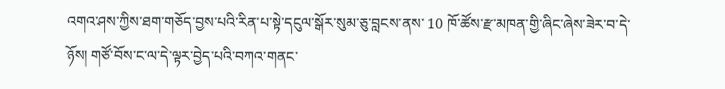འགའ་ཤས་ཀྱིས་ཐག་གཅོད་བྱས་པའི་རིན་པ་སྟེ་དངུལ་སྒོར་སུམ་ཅུ་བླངས་ནས་ 10 ཁོ་ཚོས་རྫ་མཁན་གྱི་ཞིང་ཞེས་ཟེར་བ་དེ་ཉོས། གཙོ་བོས་ང་ལ་དེ་ལྟར་བྱེད་པའི་བཀའ་གནང་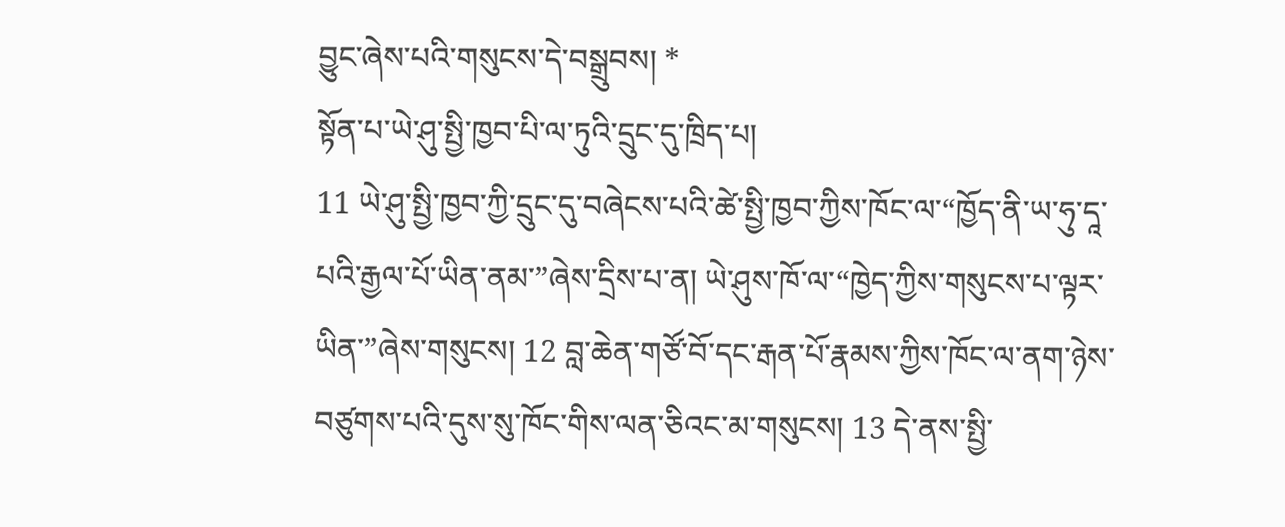བྱུང་ཞེས་པའི་གསུངས་དེ་བསྒྲུབས། *
སྟོན་པ་ཡེ་ཤུ་སྤྱི་ཁྱབ་པི་ལ་ཏུའི་དྲུང་དུ་ཁྲིད་པ།
11 ཡེ་ཤུ་སྤྱི་ཁྱབ་ཀྱི་དྲུང་དུ་བཞེངས་པའི་ཚེ་སྤྱི་ཁྱབ་ཀྱིས་ཁོང་ལ་“ཁྱོད་ནི་ཡ་ཧུ་དཱ་པའི་རྒྱལ་པོ་ཡིན་ནམ་”ཞེས་དྲིས་པ་ན། ཡེ་ཤུས་ཁོ་ལ་“ཁྱེད་ཀྱིས་གསུངས་པ་ལྟར་ཡིན་”ཞེས་གསུངས། 12 བླ་ཆེན་གཙོ་བོ་དང་རྒན་པོ་རྣམས་ཀྱིས་ཁོང་ལ་ནག་ཉེས་བཙུགས་པའི་དུས་སུ་ཁོང་གིས་ལན་ཅིའང་མ་གསུངས། 13 དེ་ནས་སྤྱི་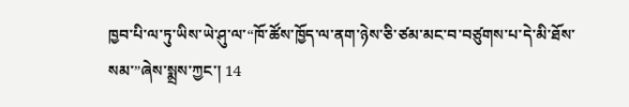ཁྱབ་པི་ལ་ཏུ་ཡིས་ཡེ་ཤུ་ལ་“ཁོ་ཚོས་ཁྱོད་ལ་ནག་ཉེས་ཅི་ཙམ་མང་བ་བཙུགས་པ་དེ་མི་ཐོས་སམ་”ཞེས་སྨྲས་ཀྱང་། 14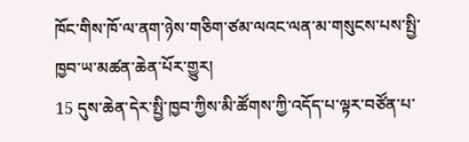ཁོང་གིས་ཁོ་ལ་ནག་ཉེས་གཅིག་ཙམ་ལའང་ལན་མ་གསུངས་པས་སྤྱི་ཁྱབ་ཡ་མཚན་ཆེན་པོར་གྱུར།
15 དུས་ཆེན་དེར་སྤྱི་ཁྱབ་ཀྱིས་མི་ཚོགས་ཀྱི་འདོད་པ་ལྟར་བཙོན་པ་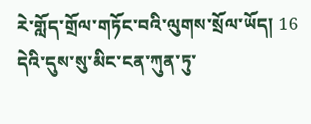རེ་གློད་གྲོལ་གཏོང་བའི་ལུགས་སྲོལ་ཡོད། 16 དེའི་དུས་སུ་མིང་ངན་ཀུན་ཏུ་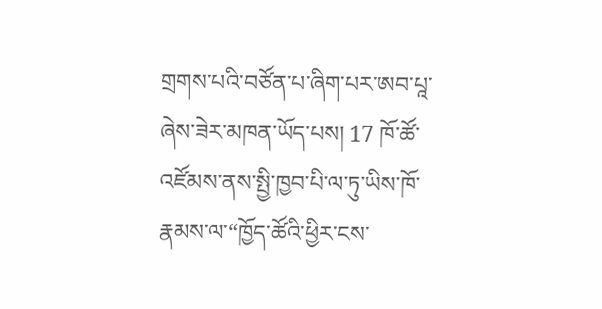གྲགས་པའི་བཙོན་པ་ཞིག་པར་ཨབ་པཱ་ཞེས་ཟེར་མཁན་ཡོད་པས། 17 ཁོ་ཚོ་འཛོམས་ནས་སྤྱི་ཁྱབ་པི་ལ་ཏུ་ཡིས་ཁོ་རྣམས་ལ་“ཁྱོད་ཚོའི་ཕྱིར་ངས་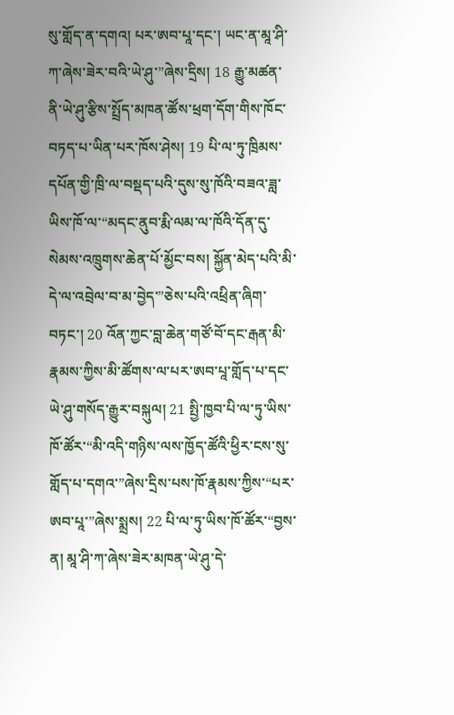སུ་གློད་ན་དགའ། པར་ཨབ་པཱ་དང་། ཡང་ན་མཱ་ཤི་ཀ་ཞེས་ཟེར་བའི་ཡེ་ཤུ་”ཞེས་དྲིས། 18 རྒྱུ་མཚན་ནི་ཡེ་ཤུ་རྩིས་སྤྲོད་མཁན་ཚོས་ཕྲག་དོག་གིས་ཁོང་བཏད་པ་ཡིན་པར་ཁོས་ཤེས། 19 པི་ལ་ཏུ་ཁྲིམས་དཔོན་གྱི་ཁྲི་ལ་བསྡད་པའི་དུས་སུ་ཁོའི་བཟའ་ཟླ་ཡིས་ཁོ་ལ་“མདང་ནུབ་རྨི་ལམ་ལ་ཁོའི་དོན་དུ་སེམས་འཁྲུགས་ཆེན་པོ་མྱོང་བས། སྐྱོན་མེད་པའི་མི་དེ་ལ་འབྲེལ་བ་མ་བྱེད་”ཅེས་པའི་འཕྲིན་ཞིག་བཏང་། 20 འོན་ཀྱང་བླ་ཆེན་གཙོ་བོ་དང་རྒན་མི་རྣམས་ཀྱིས་མི་ཚོགས་ལ་པར་ཨབ་པཱ་གློད་པ་དང་ཡེ་ཤུ་གསོད་རྒྱུར་བསྐུལ། 21 སྤྱི་ཁྱབ་པི་ལ་ཏུ་ཡིས་ཁོ་ཚོར་“མི་འདི་གཉིས་ལས་ཁྱོད་ཚོའི་ཕྱིར་ངས་སུ་གློད་པ་དགའ་”ཞེས་དྲིས་པས་ཁོ་རྣམས་ཀྱིས་“པར་ཨབ་པཱ་”ཞེས་སྨྲས། 22 པི་ལ་ཏུ་ཡིས་ཁོ་ཚོར་“བྱས་ན། མཱ་ཤི་ཀ་ཞེས་ཟེར་མཁན་ཡེ་ཤུ་དེ་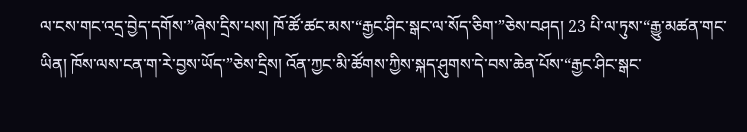ལ་ངས་གང་འདྲ་བྱེད་དགོས་”ཞེས་དྲིས་པས། ཁོ་ཚོ་ཚང་མས་“རྒྱང་ཤིང་སྒང་ལ་སོད་ཅིག་”ཅེས་བཤད། 23 པི་ལ་ཏུས་“རྒྱུ་མཚན་གང་ཡིན། ཁོས་ལས་ངན་ག་རེ་བྱས་ཡོད་”ཅེས་དྲིས། འོན་ཀྱང་མི་ཚོགས་ཀྱིས་སྐད་ཤུགས་དེ་བས་ཆེན་པོས་“རྒྱང་ཤིང་སྒང་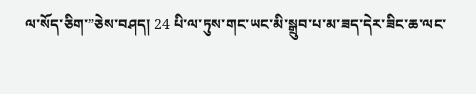ལ་སོད་ཅིག་”ཅེས་བཤད། 24 པི་ལ་ཏུས་གང་ཡང་མི་སྒྲུབ་པ་མ་ཟད་དེར་ཟིང་ཆ་ལང་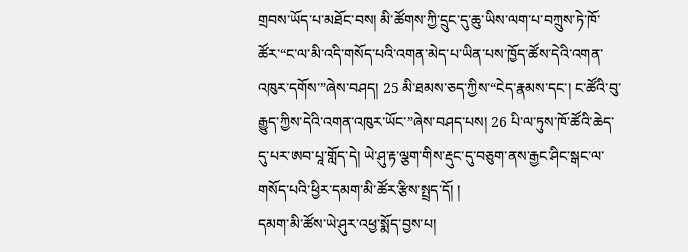གྲབས་ཡོད་པ་མཐོང་བས། མི་ཚོགས་ཀྱི་དྲུང་དུ་ཆུ་ཡིས་ལག་པ་བཀྲུས་ཏེ་ཁོ་ཚོར་“ང་ལ་མི་འདི་གསོད་པའི་འགན་མེད་པ་ཡིན་པས་ཁྱོད་ཚོས་དེའི་འགན་འཁུར་དགོས་”ཞེས་བཤད། 25 མི་ཐམས་ཅད་ཀྱིས་“ངེད་རྣམས་དང་། ང་ཚོའི་བུ་རྒྱུད་ཀྱིས་དེའི་འགན་འཁུར་ཡོང་”ཞེས་བཤད་པས། 26 པི་ལ་ཏུས་ཁོ་ཚོའི་ཆེད་དུ་པར་ཨབ་པཱ་གློད་དེ། ཡེ་ཤུ་རྟ་ལྕག་གིས་རྡུང་དུ་བཅུག་ནས་རྒྱང་ཤིང་སྒང་ལ་གསོད་པའི་ཕྱིར་དམག་མི་ཚོར་རྩིས་སྤྲད་དོ། །
དམག་མི་ཚོས་ཡེ་ཤུར་འཕྱ་སྨོད་བྱས་པ།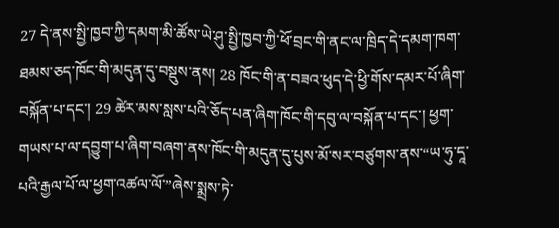27 དེ་ནས་སྤྱི་ཁྱབ་ཀྱི་དམག་མི་ཚོས་ཡེ་ཤུ་སྤྱི་ཁྱབ་ཀྱི་ཕོ་བྲང་གི་ནང་ལ་ཁྲིད་དེ་དམག་ཁག་ཐམས་ཅད་ཁོང་གི་མདུན་དུ་བསྡུས་ནས། 28 ཁོང་གི་ན་བཟའ་ཕུད་དེ་ཕྱི་གོས་དམར་པོ་ཞིག་བསྐོན་པ་དང་། 29 ཚེར་མས་སླས་པའི་ཅོད་པན་ཞིག་ཁོང་གི་དབུ་ལ་བསྐོན་པ་དང་། ཕྱག་གཡས་པ་ལ་དབྱུག་པ་ཞིག་བཞག་ནས་ཁོང་གི་མདུན་དུ་པུས་མོ་སར་བཙུགས་ནས་“ཡ་ཧུ་དཱ་པའི་རྒྱལ་པོ་ལ་ཕྱག་འཚལ་ལོ་”ཞེས་སྨྲས་ཏེ་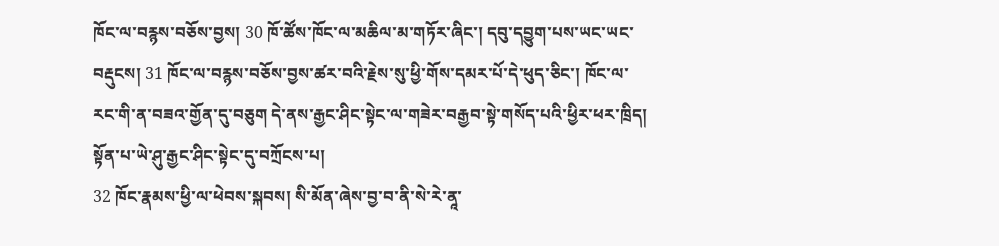ཁོང་ལ་བརྙས་བཅོས་བྱས། 30 ཁོ་ཚོས་ཁོང་ལ་མཆིལ་མ་གཏོར་ཞིང་། དབུ་དབྱུག་པས་ཡང་ཡང་བརྡུངས། 31 ཁོང་ལ་བརྙས་བཅོས་བྱས་ཚར་བའི་རྗེས་སུ་ཕྱི་གོས་དམར་པོ་དེ་ཕུད་ཅིང་། ཁོང་ལ་རང་གི་ན་བཟའ་གྱོན་དུ་བཅུག དེ་ནས་རྒྱང་ཤིང་སྟེང་ལ་གཟེར་བརྒྱབ་སྟེ་གསོད་པའི་ཕྱིར་ཕར་ཁྲིད།
སྟོན་པ་ཡེ་ཤུ་རྒྱང་ཤིང་སྟེང་དུ་བཀྲོངས་པ།
32 ཁོང་རྣམས་ཕྱི་ལ་ཕེབས་སྐབས། སི་མོན་ཞེས་བྱ་བ་ནི་སེ་རེ་ནཱ་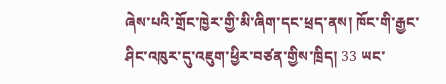ཞེས་པའི་གྲོང་ཁྱེར་གྱི་མི་ཞིག་དང་ཕྲད་ནས། ཁོང་གི་རྒྱང་ཤིང་འཁུར་དུ་འཇུག་ཕྱིར་བཙན་གྱིས་ཁྲིད། 33 ཡང་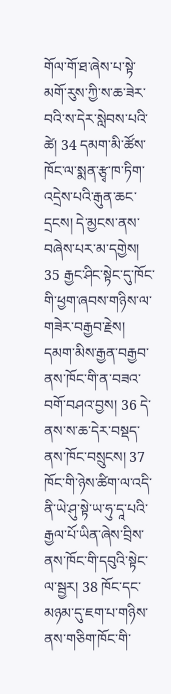གོལ་གོ་ཐ་ཞེས་པ་སྟེ་མགོ་རུས་ཀྱི་ས་ཆ་ཟེར་བའི་ས་དེར་སླེབས་པའི་ཚེ། 34 དམག་མི་ཚོས་ཁོང་ལ་སྨན་རྩྭ་ཁ་ཏིག་འདྲེས་པའི་རྒུན་ཆང་དྲངས། དེ་མྱངས་ནས་བཞེས་པར་མ་དགྱེས། 35 རྒྱང་ཤིང་སྟེང་དུ་ཁོང་གི་ཕྱག་ཞབས་གཉིས་ལ་གཟེར་བརྒྱབ་རྗེས། དམག་མིས་རྒྱན་བརྒྱབ་ནས་ཁོང་གི་ན་བཟའ་བགོ་བཤའ་བྱས། 36 དེ་ནས་ས་ཆ་དེར་བསྡད་ནས་ཁོང་བསྲུངས། 37 ཁོང་གི་ཉེས་ཚིག་ལ་འདི་ནི་ཡེ་ཤུ་སྟེ་ཡ་ཧུ་དཱ་པའི་རྒྱལ་པོ་ཡིན་ཞེས་བྲིས་ནས་ཁོང་གི་དབུའི་སྟེང་ལ་སྦྱར། 38 ཁོང་དང་མཉམ་དུ་ཇག་པ་གཉིས་ནས་གཅིག་ཁོང་གི་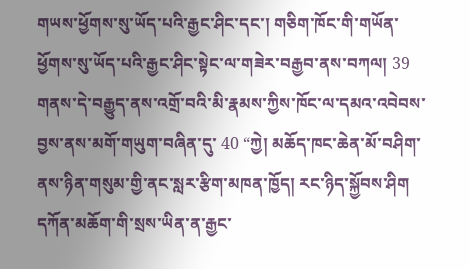གཡས་ཕྱོགས་སུ་ཡོད་པའི་རྒྱང་ཤིང་དང་། གཅིག་ཁོང་གི་གཡོན་ཕྱོགས་སུ་ཡོད་པའི་རྒྱང་ཤིང་སྟེང་ལ་གཟེར་བརྒྱབ་ནས་བཀལ། 39 གནས་དེ་བརྒྱུད་ནས་འགྲོ་བའི་མི་རྣམས་ཀྱིས་ཁོང་ལ་དམའ་འབེབས་བྱས་ནས་མགོ་གཡུག་བཞིན་དུ་ 40 “ཀྱེ། མཆོད་ཁང་ཆེན་མོ་བཤིག་ནས་ཉིན་གསུམ་གྱི་ནང་སླར་རྩིག་མཁན་ཁྱོད། རང་ཉིད་སྐྱོབས་ཤིག དཀོན་མཆོག་གི་སྲས་ཡིན་ན་རྒྱང་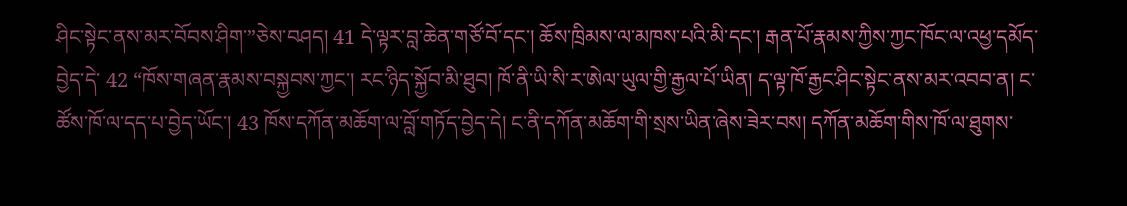ཤིང་སྟེང་ནས་མར་བོབས་ཤིག་”ཅེས་བཤད། 41 དེ་ལྟར་བླ་ཆེན་གཙོ་བོ་དང་། ཆོས་ཁྲིམས་ལ་མཁས་པའི་མི་དང་། རྒན་པོ་རྣམས་ཀྱིས་ཀྱང་ཁོང་ལ་འཕྱ་དམོད་བྱེད་དེ་ 42 “ཁོས་གཞན་རྣམས་བསྐྱབས་ཀྱང་། རང་ཉིད་སྐྱོབ་མི་ཐུབ། ཁོ་ནི་ཡི་སི་ར་ཨེལ་ཡུལ་གྱི་རྒྱལ་པོ་ཡིན། ད་ལྟ་ཁོ་རྒྱང་ཤིང་སྟེང་ནས་མར་འབབ་ན། ང་ཚོས་ཁོ་ལ་དད་པ་བྱེད་ཡོང་། 43 ཁོས་དཀོན་མཆོག་ལ་བློ་གཏོད་བྱེད་དེ། ང་ནི་དཀོན་མཆོག་གི་སྲས་ཡིན་ཞེས་ཟེར་བས། དཀོན་མཆོག་གིས་ཁོ་ལ་ཐུགས་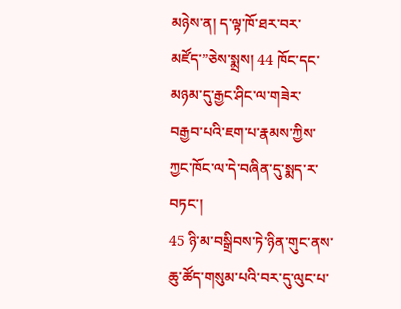མཉེས་ན། ད་ལྟ་ཁོ་ཐར་བར་མཛོད་”ཅེས་སྨྲས། 44 ཁོང་དང་མཉམ་དུ་རྒྱང་ཤིང་ལ་གཟེར་བརྒྱབ་པའི་ཇག་པ་རྣམས་ཀྱིས་ཀྱང་ཁོང་ལ་དེ་བཞིན་དུ་སྨད་ར་བཏང་།
45 ཉི་མ་བསྒྲིབས་ཏེ་ཉིན་གུང་ནས་ཆུ་ཚོད་གསུམ་པའི་བར་དུ་ལུང་པ་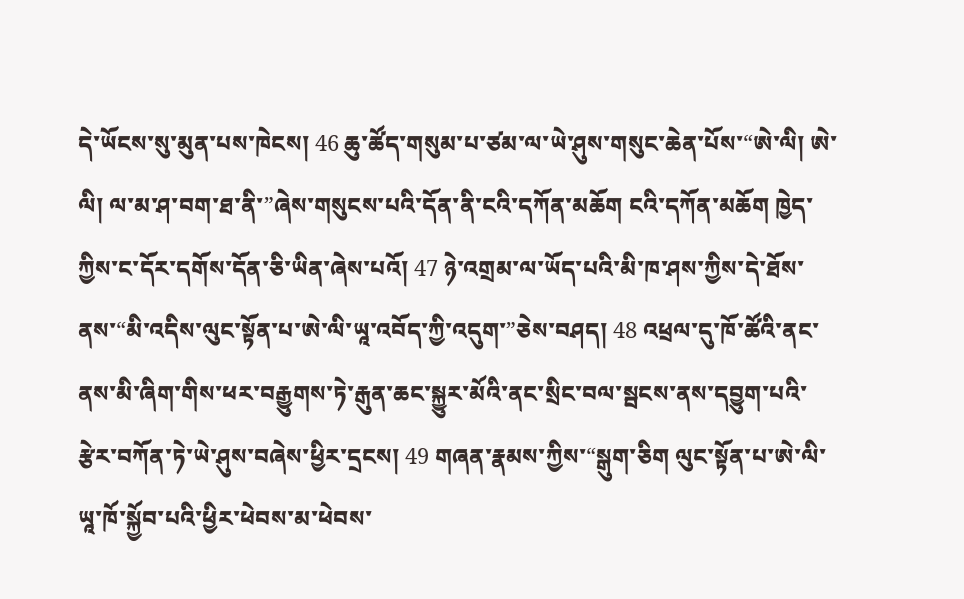དེ་ཡོངས་སུ་མུན་པས་ཁེངས། 46 ཆུ་ཚོད་གསུམ་པ་ཙམ་ལ་ཡེ་ཤུས་གསུང་ཆེན་པོས་“ཨེ་ལི། ཨེ་ལི། ལ་མ་ཤ་བག་ཐ་ནི་”ཞེས་གསུངས་པའི་དོན་ནི་ངའི་དཀོན་མཆོག ངའི་དཀོན་མཆོག ཁྱེད་ཀྱིས་ང་དོར་དགོས་དོན་ཅི་ཡིན་ཞེས་པའོ། 47 ཉེ་འགྲམ་ལ་ཡོད་པའི་མི་ཁ་ཤས་ཀྱིས་དེ་ཐོས་ནས་“མི་འདིས་ལུང་སྟོན་པ་ཨེ་ལི་ཡཱ་འབོད་ཀྱི་འདུག་”ཅེས་བཤད། 48 འཕྲལ་དུ་ཁོ་ཚོའི་ནང་ནས་མི་ཞིག་གིས་ཕར་བརྒྱུགས་ཏེ་རྒུན་ཆང་སྐྱུར་མོའི་ནང་སྲིང་བལ་སྦངས་ནས་དབྱུག་པའི་རྩེར་བཀོན་ཏེ་ཡེ་ཤུས་བཞེས་ཕྱིར་དྲངས། 49 གཞན་རྣམས་ཀྱིས་“སྒུག་ཅིག ལུང་སྟོན་པ་ཨེ་ལི་ཡཱ་ཁོ་སྐྱོབ་པའི་ཕྱིར་ཕེབས་མ་ཕེབས་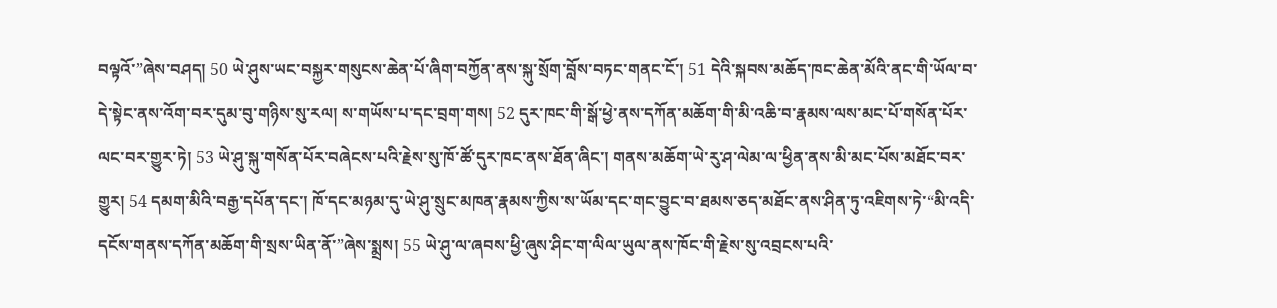བལྟའོ་”ཞེས་བཤད། 50 ཡེ་ཤུས་ཡང་བསྐྱར་གསུངས་ཆེན་པོ་ཞིག་བཀྱོན་ནས་སྐུ་སྲོག་བློས་བཏང་གནང་ངོ་། 51 དེའི་སྐབས་མཆོད་ཁང་ཆེན་མོའི་ནང་གི་ཡོལ་བ་དེ་སྟེང་ནས་འོག་བར་དུམ་བུ་གཉིས་སུ་རལ། ས་གཡོས་པ་དང་བྲག་གས། 52 དུར་ཁང་གི་སྒོ་ཕྱེ་ནས་དཀོན་མཆོག་གི་མི་འཆི་བ་རྣམས་ལས་མང་པོ་གསོན་པོར་ལང་བར་གྱུར་ཏེ། 53 ཡེ་ཤུ་སྐུ་གསོན་པོར་བཞེངས་པའི་རྗེས་སུ་ཁོ་ཚོ་དུར་ཁང་ནས་ཐོན་ཞིང་། གནས་མཆོག་ཡེ་རུ་ཤ་ལེམ་ལ་ཕྱིན་ནས་མི་མང་པོས་མཐོང་བར་གྱུར། 54 དམག་མིའི་བརྒྱ་དཔོན་དང་། ཁོ་དང་མཉམ་དུ་ཡེ་ཤུ་སྲུང་མཁན་རྣམས་ཀྱིས་ས་ཡོམ་དང་གང་བྱུང་བ་ཐམས་ཅད་མཐོང་ནས་ཤིན་ཏུ་འཇིགས་ཏེ་“མི་འདི་དངོས་གནས་དཀོན་མཆོག་གི་སྲས་ཡིན་ནོ་”ཞེས་སྨྲས། 55 ཡེ་ཤུ་ལ་ཞབས་ཕྱི་ཞུས་ཤིང་ག་ལིལ་ཡུལ་ནས་ཁོང་གི་རྗེས་སུ་འབྲངས་པའི་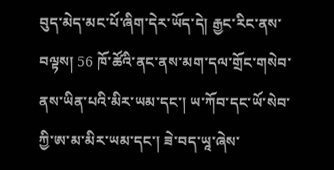བུད་མེད་མང་པོ་ཞིག་དེར་ཡོད་དེ། རྒྱང་རིང་ནས་བལྟས། 56 ཁོ་ཚོའི་ནང་ནས་མག་དལ་གྲོང་གསེབ་ནས་ཡིན་པའི་མིར་ཡམ་དང་། ཡ་ཀོབ་དང་ཡོ་སེབ་ཀྱི་ཨ་མ་མིར་ཡམ་དང་། ཟེ་བད་ཡཱ་ཞེས་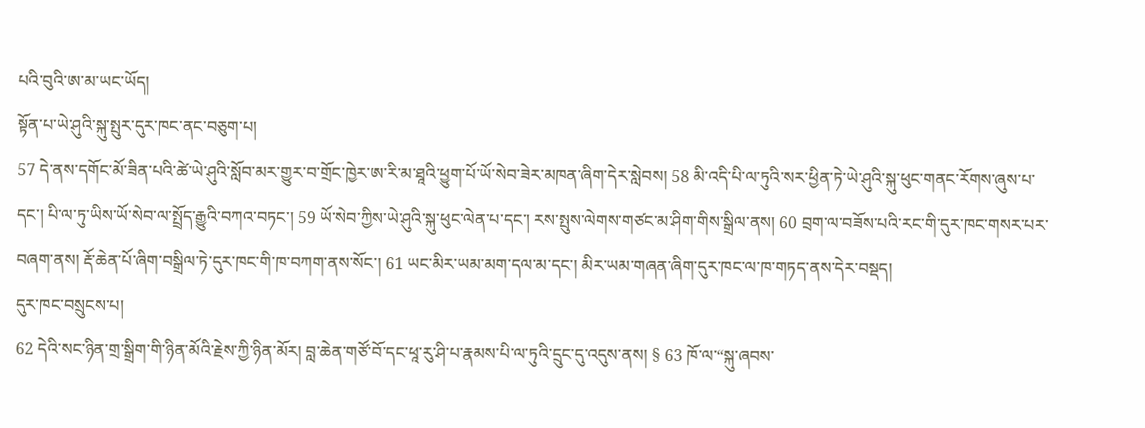པའི་བུའི་ཨ་མ་ཡང་ཡོད།
སྟོན་པ་ཡེ་ཤུའི་སྐུ་སྤུར་དུར་ཁང་ནང་བཅུག་པ།
57 དེ་ནས་དགོང་མོ་ཟིན་པའི་ཚེ་ཡེ་ཤུའི་སློབ་མར་གྱུར་བ་གྲོང་ཁྱེར་ཨ་རི་མ་ཐཱའི་ཕྱུག་པོ་ཡོ་སེབ་ཟེར་མཁན་ཞིག་དེར་སླེབས། 58 མི་འདི་པི་ལ་ཏུའི་སར་ཕྱིན་ཏེ་ཡེ་ཤུའི་སྐུ་ཕུང་གནང་རོགས་ཞུས་པ་དང་། པི་ལ་ཏུ་ཡིས་ཡོ་སེབ་ལ་སྤྲོད་རྒྱུའི་བཀའ་བཏང་། 59 ཡོ་སེབ་ཀྱིས་ཡེ་ཤུའི་སྐུ་ཕུང་ལེན་པ་དང་། རས་སྤུས་ལེགས་གཙང་མ་ཤིག་གིས་སྒྲིལ་ནས། 60 བྲག་ལ་བཟོས་པའི་རང་གི་དུར་ཁང་གསར་པར་བཞག་ནས། རྡོ་ཆེན་པོ་ཞིག་བསྒྲིལ་ཏེ་དུར་ཁང་གི་ཁ་བཀག་ནས་སོང་། 61 ཡང་མིར་ཡམ་མག་དལ་མ་དང་། མིར་ཡམ་གཞན་ཞིག་དུར་ཁང་ལ་ཁ་གཏད་ནས་དེར་བསྡད།
དུར་ཁང་བསྲུངས་པ།
62 དེའི་སང་ཉིན་གྲ་སྒྲིག་གི་ཉིན་མོའི་རྗེས་ཀྱི་ཉིན་མོར། བླ་ཆེན་གཙོ་བོ་དང་ཕཱ་རུ་ཤི་པ་རྣམས་པི་ལ་ཏུའི་དྲུང་དུ་འདུས་ནས། § 63 ཁོ་ལ་“སྐུ་ཞབས་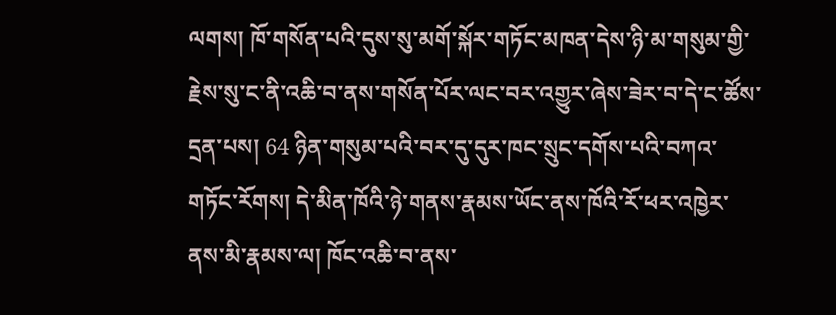ལགས། ཁོ་གསོན་པའི་དུས་སུ་མགོ་སྐོར་གཏོང་མཁན་དེས་ཉི་མ་གསུམ་གྱི་རྗེས་སུ་ང་ནི་འཆི་བ་ནས་གསོན་པོར་ལང་བར་འགྱུར་ཞེས་ཟེར་བ་དེ་ང་ཚོས་དྲན་པས། 64 ཉིན་གསུམ་པའི་བར་དུ་དུར་ཁང་སྲུང་དགོས་པའི་བཀའ་གཏོང་རོགས། དེ་མིན་ཁོའི་ཉེ་གནས་རྣམས་ཡོང་ནས་ཁོའི་རོ་ཕར་འཁྱེར་ནས་མི་རྣམས་ལ། ཁོང་འཆི་བ་ནས་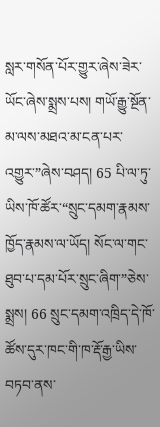སླར་གསོན་པོར་གྱུར་ཞེས་ཟེར་ཡོང་ཞེས་སྨྲས་པས། གཡོ་རྒྱུ་སྔོན་མ་ལས་མཐའ་མ་ངན་པར་འགྱུར་”ཞེས་བཤད། 65 པི་ལ་ཏུ་ཡིས་ཁོ་ཚོར་“སྲུང་དམག་རྣམས་ཁྱོད་རྣམས་ལ་ཡོད། སོང་ལ་གང་ཐུབ་པ་དམ་པོར་སྲུང་ཞིག་”ཅེས་སྨྲས། 66 སྲུང་དམག་འཁྲིད་དེ་ཁོ་ཚོས་དུར་ཁང་གི་ཁ་རྡོ་རྒྱ་ཡིས་བཏབ་ནས་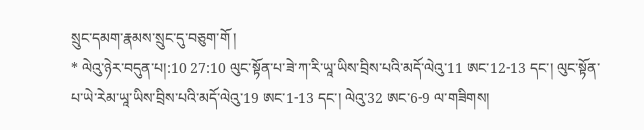སྲུང་དམག་རྣམས་སྲུང་དུ་བཅུག་གོ །
* ལེའུ་ཉེར་བདུན་པ།:10 27:10 ལུང་སྟོན་པ་ཟེ་ཀ་རི་ཡཱ་ཡིས་བྲིས་པའི་མདོ་ལེའུ་11 ཨང་12-13 དང་། ལུང་སྟོན་པ་ཡེ་རེམ་ཡཱ་ཡིས་བྲིས་པའི་མདོ་ལེའུ་19 ཨང་1-13 དང་། ལེའུ་32 ཨང་6-9 ལ་གཟིགས།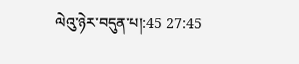ལེའུ་ཉེར་བདུན་པ།:45 27:45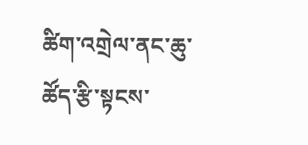ཚིག་འགྲེལ་ནང་ཆུ་ཚོད་རྩི་སྟངས་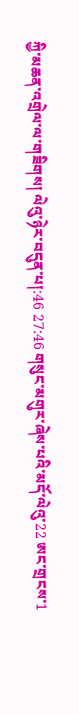ཀྱི་མཆན་འགྲེལ་ལ་གཟིགས། ལེའུ་ཉེར་བདུན་པ།:46 27:46 གསུང་མགུར་ཞེས་པའི་མདོ་ལེའུ་22 ཨང་གྲངས་1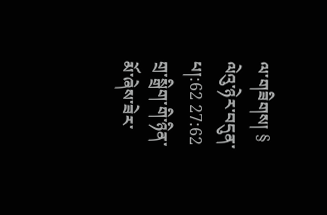ལ་གཟིགས། § ལེའུ་ཉེར་བདུན་པ།:62 27:62 གྲ་སྒྲིག་གི་ཉིན་མོ་ཞེས་ཟེར་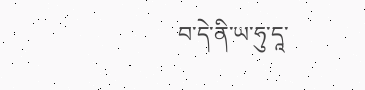བ་དེ་ནི་ཡ་ཧུ་དཱ་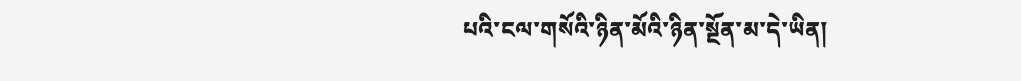པའི་ངལ་གསོའི་ཉིན་མོའི་ཉིན་སྔོན་མ་དེ་ཡིན།